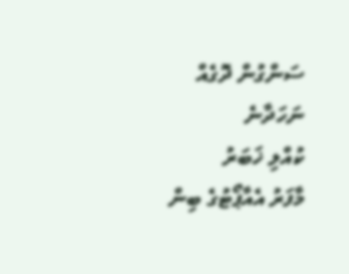ސަންގުން ދޮގެއް ނަހަދާނެ
ކުއްލި ޚަބަރު
މާފަރު އެއާޕޯޓުގެ ބިން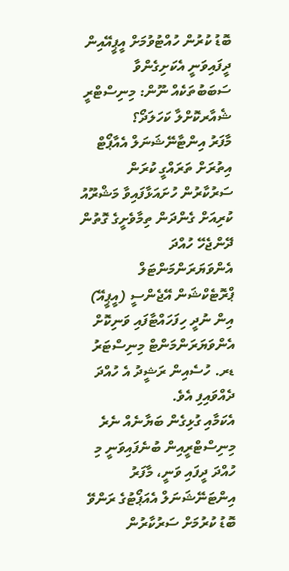ބޮޑު ކުރުން ހުއްޓުވުމަށް އީޕީއޭއިން ދީފައިވަނީ އެކަށިގެންވާ ސަބަބުތަކެއް ނޫން: މިނިސްޓްރީ
ޝެއާރކޮށްލާ ކަހަލަދޯ؟
މާފަރު އިންޓާނޭޝަނަލް އެއާޕޯޓް އިތުރަށް ތަރައްގީ ކުރަން ސަރުކާރުން ހުށައަޅާފައިވާ މަޝްރޫއު ކުރިއަށް ގެންދަން ތިމާވެށީގެ ގޮތުން ދޭންޖެހޭ ހުއްދަ އެންވަޔަރަންމަންޓަލް ޕްރޮޓެކްޝަން އޭޖެންސީ (އީޕީއޭ) އިން ނުދީ ހިފަހައްޓާފައި ވަނިކޮށް އެންވަޔަރަންމަންޓް މިނިސްޓަރު ޑރ. ހުސެއިން ރަޝީދު އެ ހުއްދަ ދެއްވައިފި އެވެ.
އެކަމާއި ގުޅިގެން ބަޔާނެއް ނެރެ މިނިސްޓްރީއިން ބުނެފައިވަނީ މި ހުއްދަ ދީފައި ވަނީ، މާފަރު އިންޓަނޭޝަނަލް އެއަޕޯޓުގެ ރަންވޭ ބޮޑު ކުރުމަށް ސަރުކާރުން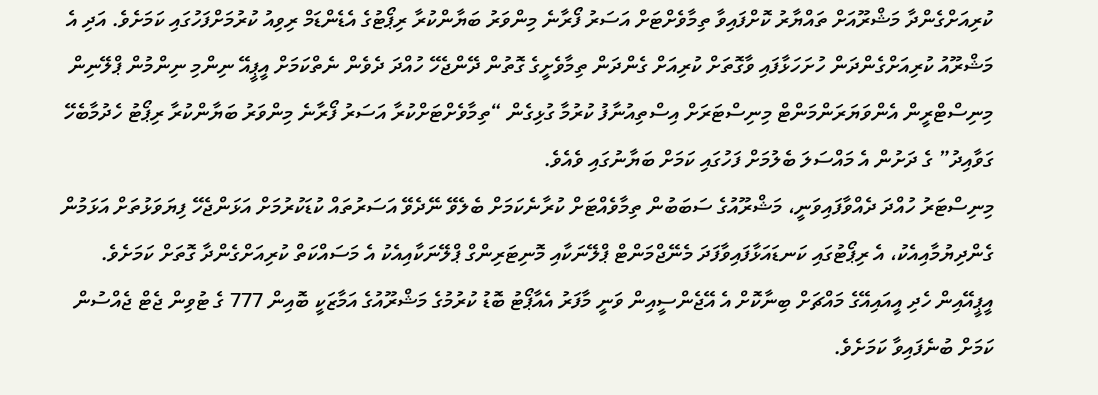ކުރިއަށްގެންދާ މަޝްރޫއަށް ތައްޔާރު ކޮށްފައިވާ ތިމާވެށްޓަށް އަސަރު ފޯރާނެ މިންވަރު ބަޔާންކުރާ ރިޕޯޓުގެ އެޑެންޑަމް ރިވިއު ކުރުމަށްފަހުގައި ކަމަށެވެ. އަދި އެ މަޝްރޫއު ކުރިއަށްގެންދަން ހުށަހަޅާފައި ވާގޮތަށް ކުރިއަށް ގެންދަން ތިމާވެށީގެ ގޮތުން ދޭންޖެހޭ ހުއްދަ ދެވެން ނެތްކަމަށް އީޕީއޭ ނިންމި ނިންމުން ޕްލޭނިން މިނިސްޓްރީން އެންވަޔަރަންމަންޓް މިނިސްޓަރަށް އިސްތިއުނާފު ކުރުމާ ގުޅިގެން “ތިމާވެށްޓަށްކުރާ އަސަރު ފޯރާނެ މިންވަރު ބަޔާންކުރާ ރިޕޯޓު ހެދުމާބެހޭ ގަވާއިދު” ގެ ދަށުން އެ މައްސަލަ ބެލުމަށް ފަހުގައި ކަމަށް ބަޔާނުގައި ވެއެވެ.
މިނިސްޓަރު ހުއްދަ ދެއްވާފައިވަނީ، މަޝްރޫއުގެ ސަބަބުން ތިމާވެއްޓަށް ކުރާނެކަމަށް ބެލެވޭ ނޭދެވޭ އަސަރުތައް ކުޑަކުރުމަށް އަޅަންޖެހޭ ފިޔަވަޅުތަށް އަޅަމުން ގެންދިޔުމާއިއެކު، އެ ރިޕޯޓުގައި ކަނޑައަޅާފައިވާފަދަ މެނޭޖްމަންޓް ޕްލޭނަކާއި މޮނިޓަރިންގް ޕްލޭނަކާއިއެކު އެ މަސައްކަތް ކުރިއަށްގެންދާ ގޮތަށް ކަމަށެވެ. އީޕީއޭއިން ހެދި އީއައިއޭގެ މައްޗަށް ބިނާކޮށް އެ އޭޖެންސީއިން ވަނީ މާފަރު އެއާޕޯޓު ބޮޑު ކުރުމުގެ މަޝްރޫއުގެ އަމާޒަކީ ބޮއިން 777 ގެ ޓުވިން ޖެޓް ޖެއްސުން ކަމަށް ބުނެފައިވާ ކަމަށެވެ.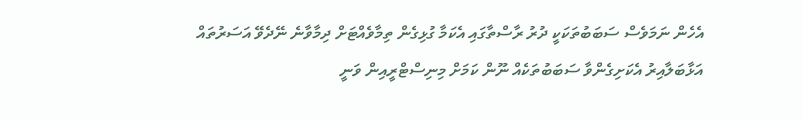އެހެން ނަމަވެސް ސަބަބުތަކަކީ ދުރު ރާސްތާގައި އެކަމާ ގުޅިގެން ތިމާވެއްޓަށް ދިމާވާނެ ނޭދެވޭ އަސަރުތައް އަޅާބަލާއިރު އެކަށިގެންވާ ސަބަބުތަކެއް ނޫން ކަމަށް މިނިސްޓްރީއިން ވަނީ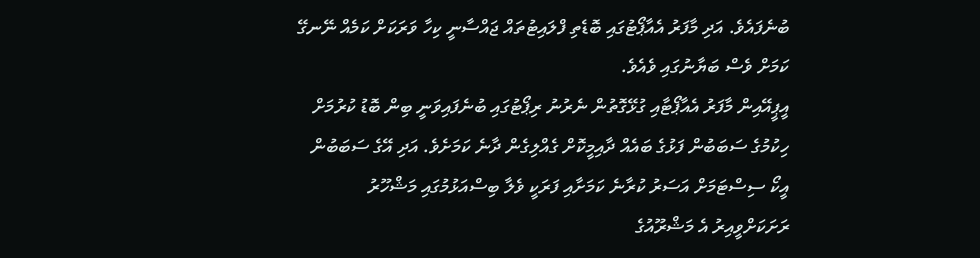ބުނެފައެވެ. އަދި މާފަރު އެއާޕޯޓުގައި ބޮޑެތި ފްލައިޓުތައް ޖައްސާނީ ކިހާ ވަރަކަށް ކަމެއް ނޭނގޭ ކަމަށް ވެސް ބަޔާނުގައި ވެއެވެ.
އީޕީއޭއިން މާފަރު އެއާޕޯޓާއި ގުޅޭގޮތުން ނެރުނު ރިޕޯޓުގައި ބުނެފައިވަނީ ބިން ބޮޑު ކުރުމަށް ހިކުމުގެ ސަބަބުން ފަޅުގެ ބައެއް ދާއިމީކޮށް ގެއްލިގެން ދާނެ ކަމަށެވެ. އަދި އޭގެ ސަބަބުން އީކޯ ސިސްޓަމަށް އަސަރު ކުރާނެ ކަމަށާއި ފަރަކީ ވެލާ ބިސްއަޅުމުގައި މަޝްހޫރު ރަށަކަށްވީއިރު އެ މަޝްރޫއުގެ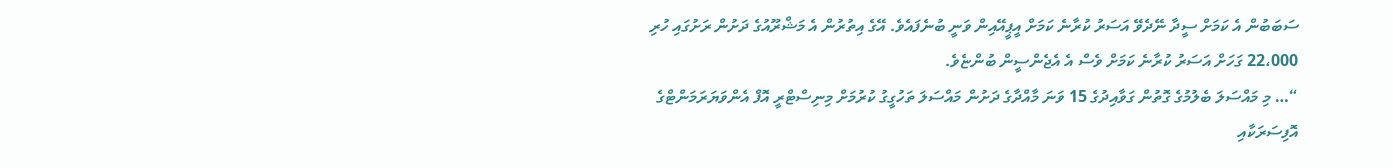ސަބަބުން އެ ކަމަށް ސީދާ ނޭދެވޭ އަސަރު ކުރާނެ ކަމަށް އީޕީއޭއިން ވަނީ ބުނެފައެވެ. އޭގެ އިތުރުން އެ މަޝްރޫއުގެ ދަށުން ރަށުގައި ހުރި 22،000 ގަހަށް އަސަރު ކުރާނެ ކަމަށް ވެސް އެ އެޖެންސީން ބުންޏެވެ.
“… މި މައްސަލަ ބެލުމުގެ ގޮތުން ގަވާއިދުގެ 15 ވަނަ މާއްދާގެ ދަށުން މައްސަލަ ތަހުގީގު ކުރުމަށް މިނިސްޓްރީ އޮފް އެންވަޔަރަމަންޓްގެ އޮފިސަރަކާއި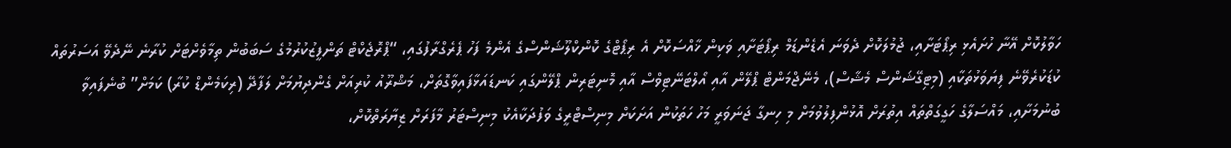ހަވާލުކޮށް އޭނާ ހުށައެޅި ރިޕޯޓަށާއި، ޖުމުލަކޮށް ދެވަނަ އެޑެންޑަމް ރިޕޯޓަށާއި ވަކިން ޚާއްސަކޮށް އެ ރިޕޯޓްގެ ކޮންކްލޫޝަންސްގެ އެންމެ ފަހު ޕެރެގްރާފުގައި، “ޕްރޮޖެކްޓް ތަންފީޒުކުރުމުގެ ސަބަބުން ތިމާވެށްޓަށް ކުރާނެ ނޭދެވޭ އަސަރުތައް ކުޑަކުރެވޭނެ ފިޔަވަޅުތަކާއި (މިޓިގޭޝަންސް މެޝާސް)، މެނޭޖްމަންޓް ޕްލޭން އާއި އޯލްޓަނޭޓިވްސް އާއި މޮނިޓަރިން ޕްލޭންގައި ކަނޑައަޅާފައިވާގޮތަށް، މަޝްރޫއު ކުރިއަށް ގެންދިޔުމަށް ލަފާދޭ (ރިކަމެންޑް ކުރާ) ކަމަށް” ބުނެފައިވާ ބުނުމަށާއި، މައްސަލާގެ ހަގީގަތްތައް އިތުރަށް އޮޅުންފިލުވުމަށް މި ހިނގާ ޖަނަވަރީ މަހު ހަތަކުން އަށަކަށް މިނިސްޓްރީގެ ވަފުދަކާއެކު މިނިސްޓަރު މާފަރަށް ޒިޔާރަތްކޮށް،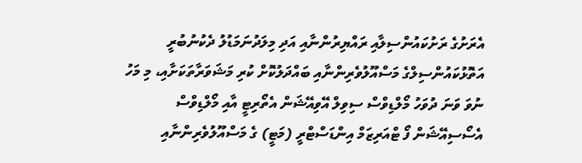އެރަށުގެ ރަށުކައުންސިލާއި ރައްޔިރުންނާއި އަދި މިލަދުނަމަޑުލު ދެކުނުބުރީ އަތޮޅުކައުންސިލްގެ މަސްއޫލުވެރިންނާއި ބައްދަލުކޮށް ކުރި މަޝަވަރާތަކަށާއި، މި މަހު ނުވަ ވަނަ ދުވަހު މޯލްޑިވްސް ސިވިލް އޭވިއޭޝަން އެތޯރިޓީ އާއި މޯލްޑިވްސް އެސޯސިއޭޝަން ފޯ ޓްއަރިޒަމް އިންޑަސްޓްރީ (މަޓީ) ގެ މަސްއޫލުވެރިންނާއި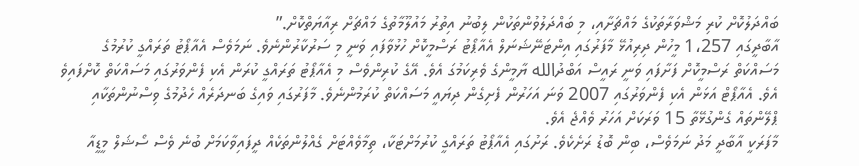ބައްދަލުކޮށް ކުރި މަޝްވަރާތަކުގެ މައްޗަށާއި، މި ބައްދަލުވުންތަކުން ލިބުނު އިތުރު މައުލޫމާތުގެ މައްޗަށް ރިއާޔަތްކޮށް.”
އާބާދީގައި 1،257 މީހުން ދިރިއުޅޭ މާފަރުގައި އިންޓަނޭޝަނަލް އެއާޕޯޓު ރަސްމީކޮށް ހުޅުވާފައި ވަނީ މި ސަރުކާރުންނެވެ. ނަމަވެސް އެއާޕޯޓު ތަރައްގީ ކުރުމުގެ މަސައްކަތް ރަސްމީކޮށް ފަށާފައި ވަނީ ރައީސް އަބްދުالله ޔާމީންގެ ވެރިކަމުގަ އެވެ. އޭގެ ކުރިންވެސް މި އެއާޕޯޓު ތަރައްގީ ކުރަން އެކި ފެންވަރުގައި މަސައްކަތް ކޮށްފައިވެ އެވެ. އެއާޕޯޓް އަޅަން އެކި ފެންވަރުގައި 2007 ވަނަ އަހަރުން ފެށިގެން ދިޔައީ މަސައްކަތް ކުރަމުންނެވެ. މާފަރުގައި ވައިގެ ބަނދަރެއް ހެދުމުގެ ވިސްނުންތަކާއި ޕްލޭންތައް ގެންގުޅޭތާ 15 ވަރަކަށް އަހަރު ވެއްޖެ އެވެ.
މާފަރަކީ އާބާދީ މަދު ނަމަވެސް، ބިން ބޮޑު ރަށެކެވެ. ރަށުގައި އެއާޕޯޓު ތަރައްގީ ކުރުމަށްޓަކާ، ތިމާވެއްޓަށް ގެއްލުންތަކެއް ދީފައިވާކަމަށް ބުނެ ވެސް ސޯޝަލް މީޑީއާ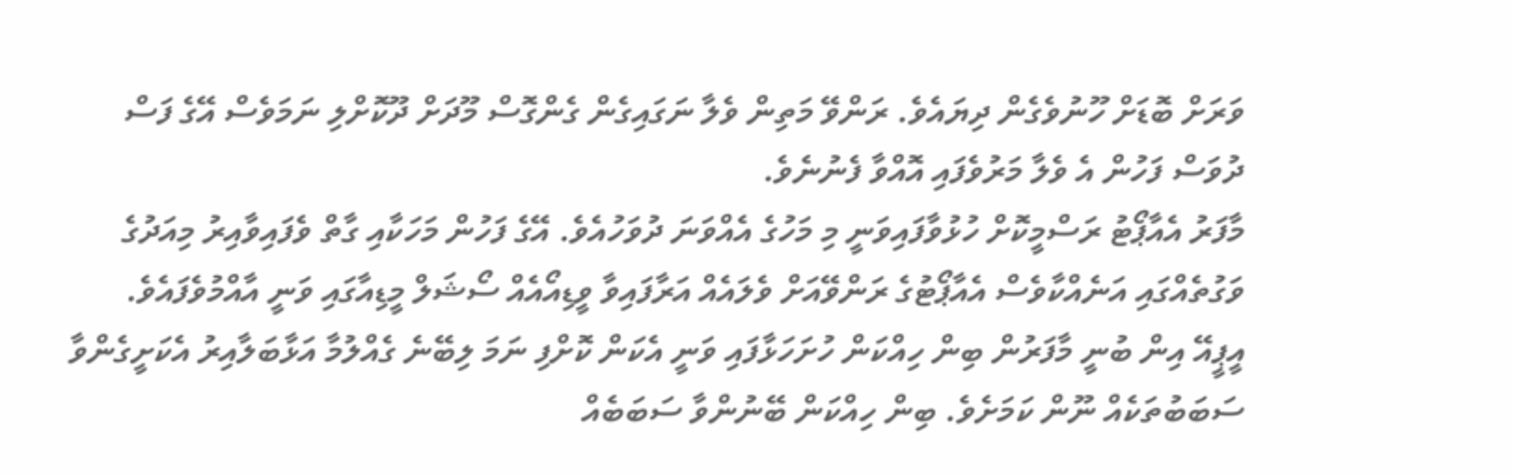ވަރަށް ބޮޑަށް ހޫނުވެގެން ދިޔައެވެ. ރަންވޭ މަތިން ވެލާ ނަގައިގެން ގެންގޮސް މޫދަށް ދޫކޮށްލި ނަމަވެސް އޭގެ ފަސް ދުވަސް ފަހުން އެ ވެލާ މަރުވެފައި އޮއްވާ ފެނުނެވެ.
މާފަރު އެއާޕޯޓު ރަސްމީކޮށް ހުޅުވާފައިވަނީ މި މަހުގެ އެއްވަނަ ދުވަހުއެވެ. އޭގެ ފަހުން މަހަކާއި ގާތް ވެފައިވާއިރު މިއަދުގެ ވަގުތެއްގައި އަނެއްކާވެސް އެއާޕޯޓުގެ ރަންވޭއަށް ވެލައެއް އަރާފައިވާ ވީޑިއޯއެއް ސޯޝަލް މީޑިއާގައި ވަނީ އާއްމުވެފައެވެ.
އީޕީއޭ އިން ބުނީ މާފަރުން ބިން ހިއްކަން ހުށަހަޅާފައި ވަނީ އެކަން ކޮށްފި ނަމަ ލިބޭނެ ގެއްލުމާ އަޅާބަލާއިރު އެކަށީގެންވާ ސަބަބުތަކެއް ނޫން ކަމަށެވެ. ބިން ހިއްކަން ބޭނުންވާ ސަބަބެއް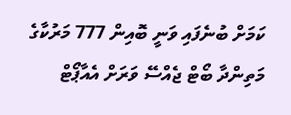ކަމަށް ބުނެފައި ވަނީ ބޮއިން 777 މަރުކާގެ މަތިންދާ ބޯޓް ޖެއްސޭ ވަރަށް އެއާޕޯޓް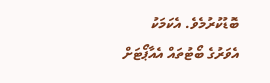ބޮޑުކުރުމެވެ. އެކަމަކު އެވަރުގެ ބޯޓުތައް އެއާޕޯޓަށް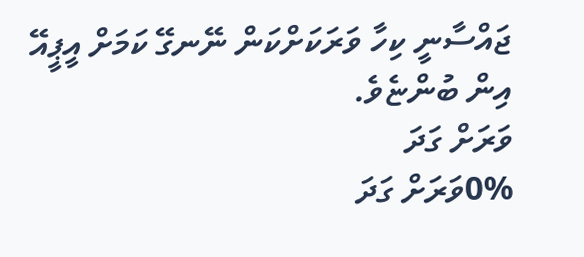ޖައްސާނީ ކިހާ ވަރަކަށްކަން ނޭނގޭ ކަމަށް އީޕީއޭ އިން ބުންޏެވެ.
ވަރަށް ގަދަ
0%ވަރަށް ގަދަ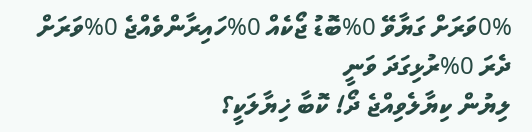0%ވަރަށް ގަޔާވޭ 0%ބޮޑު ޖޯކެއް 0%ހައިރާންވެއްޖެ 0%ވަރަށް ދެރަ 0%ރުޅިގަދަ ވަނީ
ލިޔުން ކިޔާލެވިއްޖެ ދޯ! ކޮބާ ޚިޔާލަކީ؟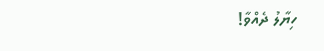ހިޔާލު ދެއްވާ!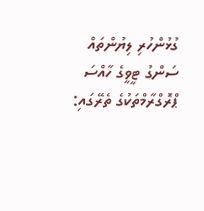ގުޅުންހުރި ލިޔުންތައް
ސަންގު ޓީވީގެ ހާއްސަ ޕްރޮގްރާމްތަކުގެ ތެރޭގައި: